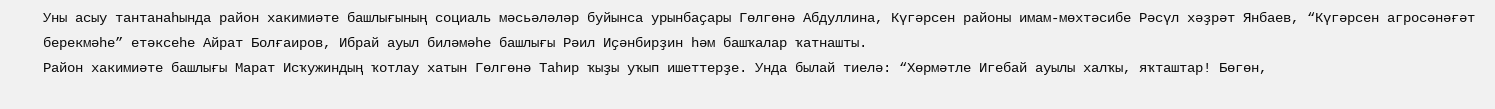Уны асыу тантанаһында район хакимиәте башлығының социаль мәсьәләләр буйынса урынбаҫары Гөлгөнә Абдуллина, Күгәрсен районы имам-мөхтәсибе Рәсүл хәҙрәт Янбаев, “Күгәрсен агросәнәғәт берекмәһе” етәксеһе Айрат Болғаиров, Ибрай ауыл биләмәһе башлығы Рәил Иҫәнбирҙин һәм башҡалар ҡатнашты.
Район хакимиәте башлығы Марат Исҡужиндың ҡотлау хатын Гөлгөнә Таһир ҡыҙы уҡып ишеттерҙе. Унда былай тиелә: “Хөрмәтле Игебай ауылы халҡы, яҡташтар! Бөгөн,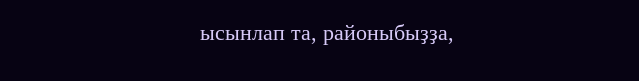ысынлап та, районыбыҙҙа,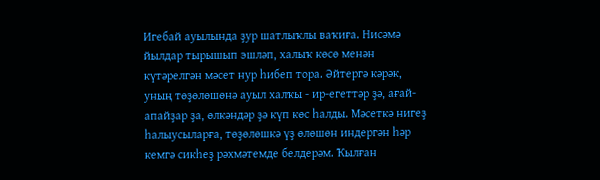Игебай ауылында ҙур шатлыҡлы ваҡиға. Нисәмә йылдар тырышып эшләп, халыҡ көсө менән күтәрелгән мәсет нур һибеп тора. Әйтергә кәрәк, уның төҙөлөшөнә ауыл халҡы - ир-егеттәр ҙә, ағай-апайҙар ҙа, өлкәндәр ҙә күп көс һалды. Мәсеткә нигеҙ һалыусыларға, төҙөлөшкә үҙ өлөшөн индергән һәр кемгә сикһеҙ рәхмәтемде белдерәм. Ҡылған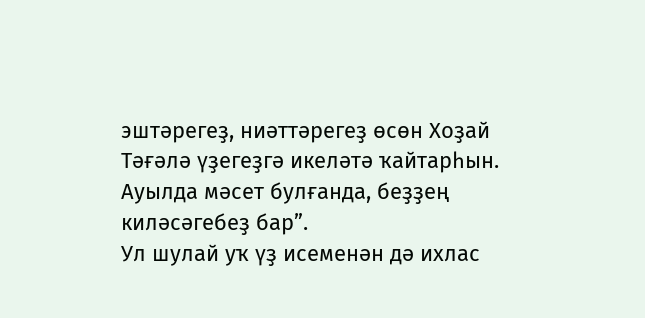эштәрегеҙ, ниәттәрегеҙ өсөн Хоҙай Тәғәлә үҙегеҙгә икеләтә ҡайтарһын. Ауылда мәсет булғанда, беҙҙең киләсәгебеҙ бар”.
Ул шулай уҡ үҙ исеменән дә ихлас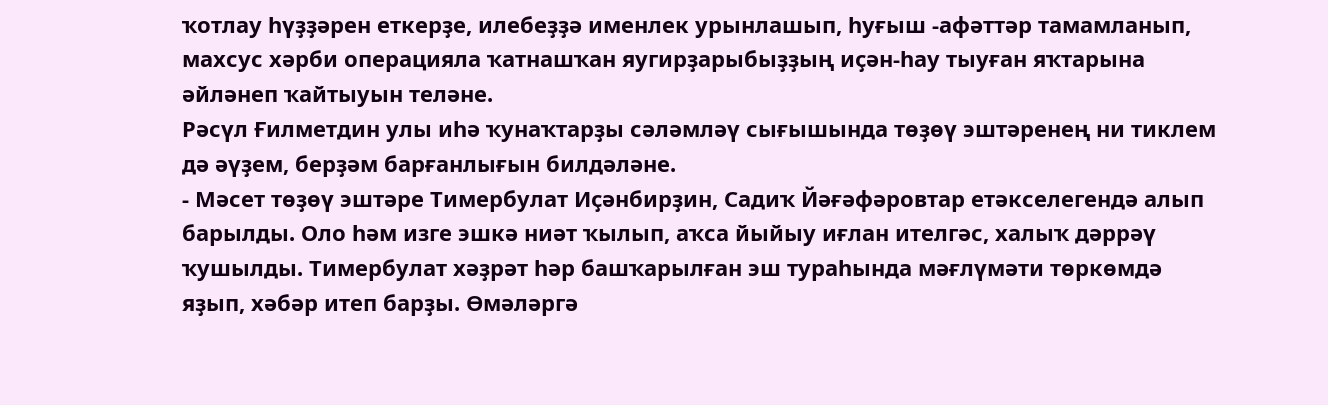ҡотлау һүҙҙәрен еткерҙе, илебеҙҙә именлек урынлашып, һуғыш -афәттәр тамамланып, махсус хәрби операцияла ҡатнашҡан яугирҙарыбыҙҙың иҫән-һау тыуған яҡтарына әйләнеп ҡайтыуын теләне.
Рәсүл Ғилметдин улы иһә ҡунаҡтарҙы сәләмләү сығышында төҙөү эштәренең ни тиклем дә әүҙем, берҙәм барғанлығын билдәләне.
- Мәсет төҙөү эштәре Тимербулат Иҫәнбирҙин, Садиҡ Йәғәфәровтар етәкселегендә алып барылды. Оло һәм изге эшкә ниәт ҡылып, аҡса йыйыу иғлан ителгәс, халыҡ дәррәү ҡушылды. Тимербулат хәҙрәт һәр башҡарылған эш тураһында мәғлүмәти төркөмдә яҙып, хәбәр итеп барҙы. Өмәләргә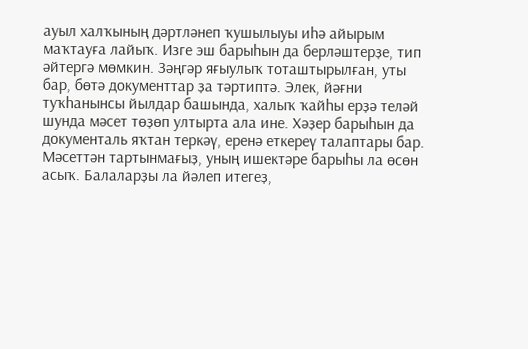ауыл халҡының дәртләнеп ҡушылыуы иһә айырым маҡтауға лайыҡ. Изге эш барыһын да берләштерҙе, тип әйтергә мөмкин. Зәңгәр яғыулыҡ тоташтырылған, уты бар, бөтә документтар ҙа тәртиптә. Элек, йәғни туҡһанынсы йылдар башында, халыҡ ҡайһы ерҙә теләй шунда мәсет төҙөп ултырта ала ине. Хәҙер барыһын да документаль яҡтан теркәү, еренә еткереү талаптары бар.
Мәсеттән тартынмағыҙ, уның ишектәре барыһы ла өсөн асыҡ. Балаларҙы ла йәлеп итегеҙ,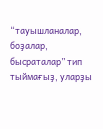“тауышланалар, боҙалар, бысраталар” тип тыймағыҙ, уларҙы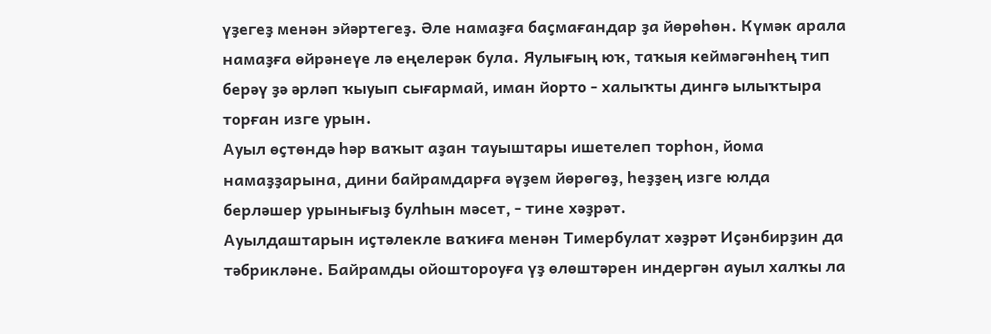үҙегеҙ менән эйәртегеҙ. Әле намаҙға баҫмағандар ҙа йөрөһөн. Күмәк арала намаҙға өйрәнеүе лә еңелерәк була. Яулығың юҡ, таҡыя кеймәгәнһең тип берәү ҙә әрләп ҡыуып сығармай, иман йорто - халыҡты дингә ылыҡтыра торған изге урын.
Ауыл өҫтөндә һәр ваҡыт аҙан тауыштары ишетелеп торһон, йома намаҙҙарына, дини байрамдарға әүҙем йөрөгөҙ, һеҙҙең изге юлда берләшер урынығыҙ булһын мәсет, - тине хәҙрәт.
Ауылдаштарын иҫтәлекле ваҡиға менән Тимербулат хәҙрәт Иҫәнбирҙин да тәбрикләне. Байрамды ойоштороуға үҙ өлөштәрен индергән ауыл халҡы ла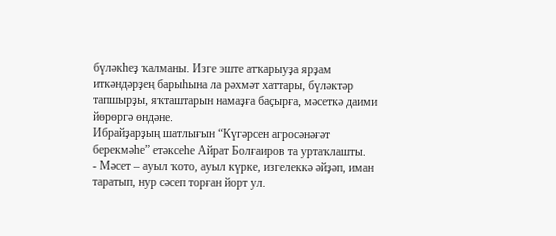бүләкһеҙ ҡалманы. Изге эште атҡарыуҙа ярҙам иткәндәрҙең барыһына ла рәхмәт хаттары, бүләктәр тапшырҙы, яҡташтарын намаҙға баҫырға, мәсеткә даими йөрөргә өндәне.
Ибрайҙарҙың шатлығын “Күгәрсен агросәнәғәт берекмәһе” етәксеһе Айрат Болғаиров та уртаҡлашты.
- Мәсет – ауыл ҡото, ауыл күрке, изгелеккә әйҙәп, иман таратып, нур сәсеп торған йорт ул.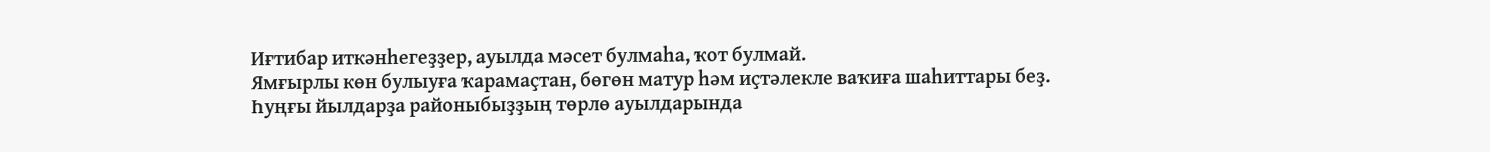Иғтибар иткәнһегеҙҙер, ауылда мәсет булмаһа, ҡот булмай.
Ямғырлы көн булыуға ҡарамаҫтан, бөгөн матур һәм иҫтәлекле ваҡиға шаһиттары беҙ. Һуңғы йылдарҙа районыбыҙҙың төрлө ауылдарында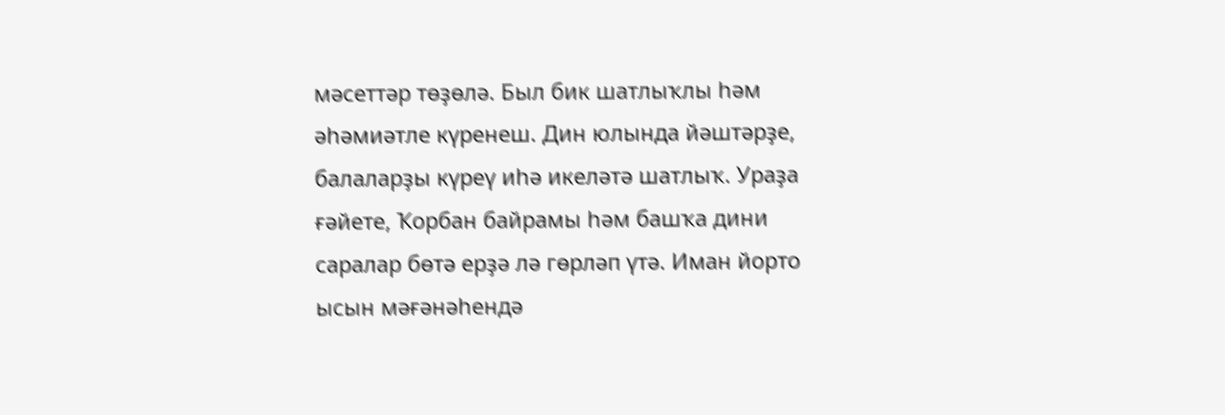мәсеттәр төҙөлә. Был бик шатлыҡлы һәм әһәмиәтле күренеш. Дин юлында йәштәрҙе, балаларҙы күреү иһә икеләтә шатлыҡ. Ураҙа ғәйете, Ҡорбан байрамы һәм башҡа дини саралар бөтә ерҙә лә гөрләп үтә. Иман йорто ысын мәғәнәһендә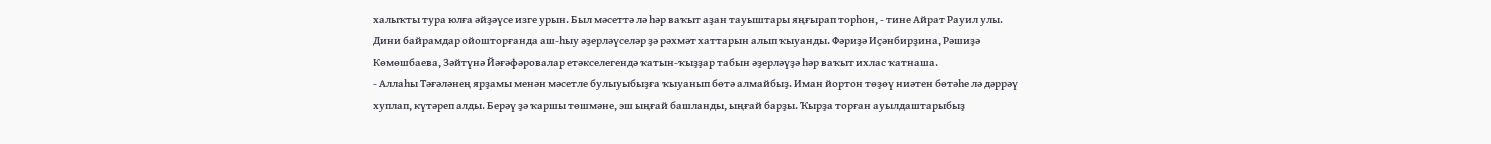халыҡты тура юлға әйҙәүсе изге урын. Был мәсеттә лә һәр ваҡыт аҙан тауыштары яңғырап торһон, - тине Айрат Рауил улы.
Дини байрамдар ойошторғанда аш-һыу әҙерләүселәр ҙә рәхмәт хаттарын алып ҡыуанды. Фәриҙә Иҫәнбирҙина, Рәшиҙә Көмөшбаева, Зәйтүнә Йәғәфәровалар етәкселегендә ҡатын-ҡыҙҙар табын әҙерләүҙә һәр ваҡыт ихлас ҡатнаша.
- Аллаһы Тәғәләнең ярҙамы менән мәсетле булыуыбыҙға ҡыуанып бөтә алмайбыҙ. Иман йортон төҙөү ниәтен бөтәһе лә дәррәү хуплап, күтәреп алды. Берәү ҙә ҡаршы төшмәне, эш ыңғай башланды, ыңғай барҙы. Ҡырҙа торған ауылдаштарыбыҙ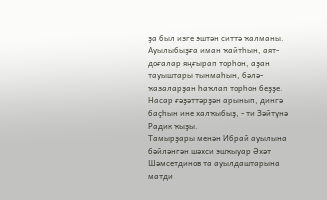ҙа был изге эштән ситтә ҡалманы.
Ауылыбыҙға иман ҡайтһын, аят-доғалар яңғырап торһон, аҙан тауыштары тынмаһын, бәлә-ҡазаларҙан һаҡлап торһон беҙҙе. Насар ғәҙәттәрҙән арынып, дингә баҫһын ине халҡыбыҙ, - ти Зәйтүнә Радик ҡыҙы.
Тамырҙары менән Ибрай ауылына бәйләнгән шәхси эшҡыуар Әхәт Шәмсетдинов та ауылдаштарына матди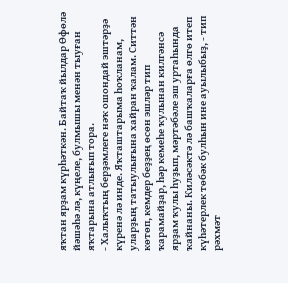яҡтан ярҙам күрһәткән. Байтаҡ йылдар Өфөлә йәшәһә лә, күңеле, булмышы менән тыуған яҡтарына атлығып тора.
- Халыҡтың берҙәмлеге нәҡ ошондай эштәрҙә күренә лә инде. Яҡташтарыма һоҡланам, уларҙың татыулығына хайран ҡалам. Ситтән көтөп, кемдер беҙҙең өсөн эшләр тип ҡарамайҙар, һәр кемеһе ҡулынан килгәнсә ярҙам ҡулы һуҙып, мәртәбәле эш уртаһында ҡайнаны. Киләсәктә лә башҡаларға өлгө итеп күһәтерлек төбәк булһын ине ауылыбыҙ, - тип рәхмәт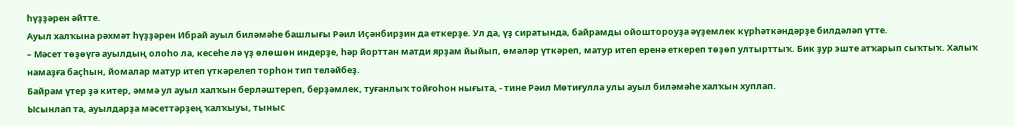һүҙҙәрен әйтте.
Ауыл халҡына рәхмәт һүҙҙәрен Ибрай ауыл биләмәһе башлығы Рәил Иҫәнбирҙин да еткерҙе. Ул да, үҙ сиратында, байрамды ойоштороуҙа әүҙемлек күрһәткәндәрҙе билдәләп үтте.
– Мәсет төҙөүгә ауылдың олоһо ла, кесеһе лә үҙ өлөшөн индерҙе, һәр йорттан матди ярҙам йыйып, өмәләр үткәреп, матур итеп еренә еткереп төҙөп ултырттыҡ. Бик ҙур эште атҡарып сыҡтыҡ. Халыҡ намаҙға баҫһын, йомалар матур итеп үткәрелеп торһон тип теләйбеҙ.
Байрам үтер ҙә китер, әммә ул ауыл халҡын берләштереп, берҙәмлек, туғанлыҡ тойғоһон нығыта, - тине Рәил Мөтиғулла улы ауыл биләмәһе халҡын хуплап.
Ысынлап та, ауылдарҙа мәсеттәрҙең ҡалҡыуы, тыныс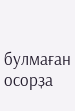булмаған осорҙа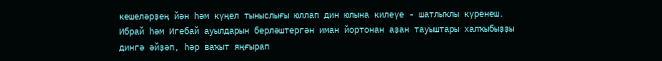кешеләрҙең йән һәм күңел тыныслығы юллап дин юлына килеүе - шатлыҡлы күренеш. Ибрай һәм Игебай ауылдарын берләштергән иман йортонан аҙан тауыштары халҡыбыҙҙы дингә әйҙәп, һәр ваҡыт яңғырап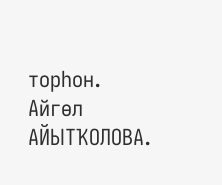торһон.
Айгөл АЙЫТҠОЛОВА.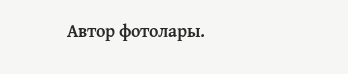Автор фотолары.